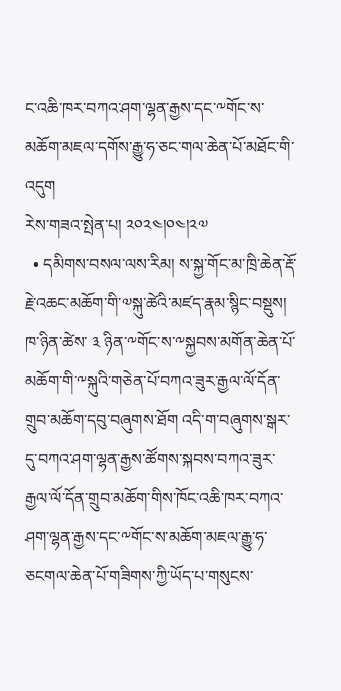ང་འཆི་ཁར་བཀའ་ཤག་ལྷན་རྒྱས་དང་༸གོང་ས་མཆོག་མཇལ་དགོས་རྒྱུ་ཧ་ཅང་གལ་ཆེན་པོ་མཐོང་གི་འདུག
རེས་གཟའ་སྤེན་པ། ༢༠༢༤།༠༤།༢༧
  • དམིགས་བསལ་ལས་རིམ། ས་སྐྱ་གོང་མ་ཁྲི་ཆེན་རྡོ་རྗེ་འཆང་མཆོག་གི་༧སྐུ་ཚེའི་མཛད་རྣམ་སྙིང་བསྡུས།
ཁ་ཉིན་ཚེས་ ༣ ཉིན་༸གོང་ས་༸སྐྱབས་མགོན་ཆེན་པོ་མཆོག་གི་༸སྐུའི་གཅེན་པོ་བཀའ་ཟུར་རྒྱལ་ལོ་དོན་གྲུབ་མཆོག་དབུ་བཞུགས་ཐོག འདི་ག་བཞུགས་སྒར་དུ་བཀའ་ཤག་ལྷན་རྒྱས་ཚོགས་སྐབས་བཀའ་ཟུར་རྒྱལ་ལོ་དོན་གྲུབ་མཆོག་གིས་ཁོང་འཆི་ཁར་བཀའ་ཤག་ལྷན་རྒྱས་དང་༸གོང་ས་མཆོག་མཇལ་རྒྱུ་ཧ་ཅངགལ་ཆེན་པོ་གཟིགས་ཀྱི་ཡོད་པ་གསུངས་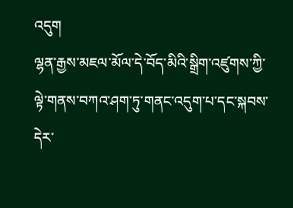འདུག
ལྷན་རྒྱས་མཇལ་མོལ་དེ་བོད་མིའི་སྒྲིག་འཛུགས་ཀྱི་ལྟེ་གནས་བཀའ་ཤག་ཏུ་གནང་འདུག་པ་དང་སྐབས་དེར་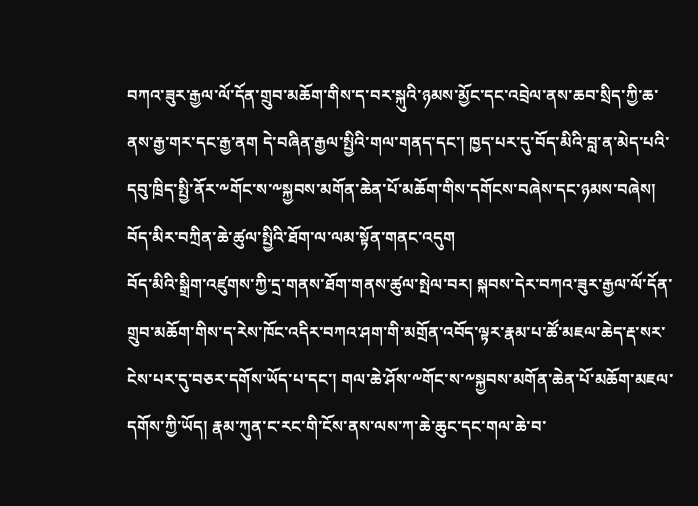བཀའ་ཟུར་རྒྱལ་ལོ་དོན་གྲུབ་མཆོག་གིས་ད་བར་སྐུའི་ཉམས་མྱོང་དང་འབྲེལ་ནས་ཆབ་སྲིད་ཀྱི་ཆ་ནས་རྒྱ་གར་དང་རྒྱ་ནག དེ་བཞིན་རྒྱལ་སྤྱིའི་གལ་གནད་དང་། ཁྱད་པར་དུ་བོད་མིའི་བླ་ན་མེད་པའི་དབུ་ཁྲིད་སྤྱི་ནོར་༸གོང་ས་༸སྐྱབས་མགོན་ཆེན་པོ་མཆོག་གིས་དགོངས་བཞེས་དང་ཉམས་བཞེས། བོད་མིར་བཀྲིན་ཆེ་ཚུལ་སྤྱིའི་ཐོག་ལ་ལམ་སྟོན་གནང་འདུག
བོད་མིའི་སྒྲིག་འཛུགས་ཀྱི་དྲ་གནས་ཐོག་གནས་ཚུལ་སྤེལ་བར། སྐབས་དེར་བཀའ་ཟུར་རྒྱལ་ལོ་དོན་གྲུབ་མཆོག་གིས་ད་རེས་ཁོང་འདིར་བཀའ་ཤག་གི་མགྲོན་འབོད་ལྟར་རྣམ་པ་ཚོ་མཇལ་ཆེད་རྡ་སར་ངེས་པར་དུ་བཅར་དགོས་ཡོད་པ་དང་། གལ་ཆེ་ཤོས་༸གོང་ས་༸སྐྱབས་མགོན་ཆེན་པོ་མཆོག་མཇལ་དགོས་ཀྱི་ཡོད། རྣམ་ཀུན་ང་རང་གི་ངོས་ནས་ལས་ཀ་ཆེ་ཆུང་དང་གལ་ཆེ་བ་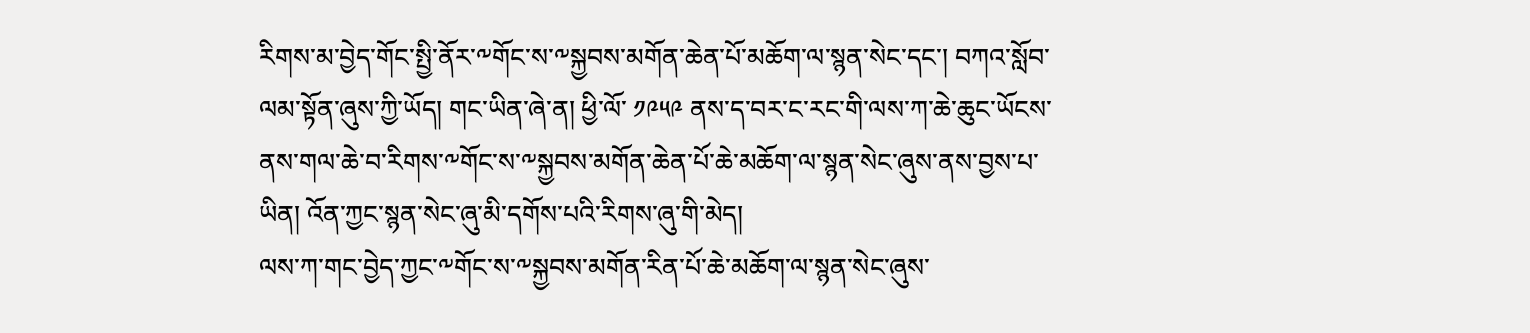རིགས་མ་བྱེད་གོང་སྤྱི་ནོར་༸གོང་ས་༸སྐྱབས་མགོན་ཆེན་པོ་མཆོག་ལ་སྙན་སེང་དང་། བཀའ་སློབ་ལམ་སྟོན་ཞུས་ཀྱི་ཡོད། གང་ཡིན་ཞེ་ན། ཕྱི་ལོ་ ༡༩༥༩ ནས་ད་བར་ང་རང་གི་ལས་ཀ་ཆེ་ཆུང་ཡོངས་ནས་གལ་ཆེ་བ་རིགས་༸གོང་ས་༸སྐྱབས་མགོན་ཆེན་པོ་ཆེ་མཆོག་ལ་སྙན་སེང་ཞུས་ནས་བྱས་པ་ཡིན། འོན་ཀྱང་སྙན་སེང་ཞུ་མི་དགོས་པའི་རིགས་ཞུ་གི་མེད།
ལས་ཀ་གང་བྱེད་ཀྱང་༸གོང་ས་༸སྐྱབས་མགོན་རིན་པོ་ཆེ་མཆོག་ལ་སྙན་སེང་ཞུས་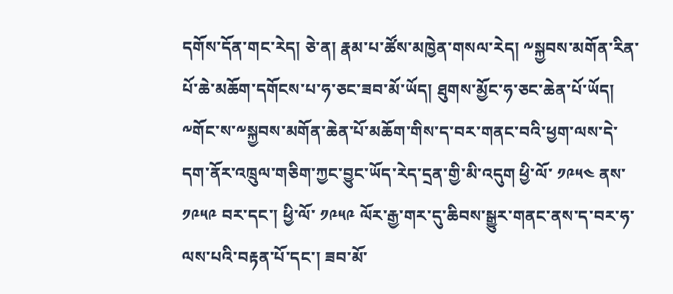དགོས་དོན་གང་རེད། ཅེ་ན། རྣམ་པ་ཚོས་མཁྱེན་གསལ་རེད། ༸སྐྱབས་མགོན་རིན་པོ་ཆེ་མཆོག་དགོངས་པ་ཧ་ཅང་ཟབ་མོ་ཡོད། ཐུགས་མྱོང་ཧ་ཅང་ཆེན་པོ་ཡོད། ༸གོང་ས་༸སྐྱབས་མགོན་ཆེན་པོ་མཆོག་གིས་ད་བར་གནང་བའི་ཕྱག་ལས་དེ་དག་ནོར་འཁྲུལ་གཅིག་ཀྱང་བྱུང་ཡོད་རེད་དྲན་གྱི་མི་འདུག ཕྱི་ལོ་ ༡༩༥༤ ནས་ ༡༩༥༩ བར་དང་། ཕྱི་ལོ་ ༡༩༥༩ ལོར་རྒྱ་གར་དུ་ཆིབས་སྒྱུར་གནང་ནས་ད་བར་ཧ་ལས་པའི་བརྟན་པོ་དང་། ཟབ་མོ་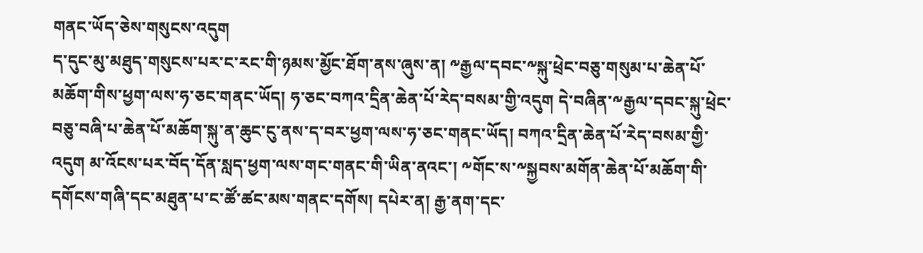གནང་ཡོད་ཅེས་གསུངས་འདུག
ད་དུང་མུ་མཐུད་གསུངས་པར་ང་རང་གི་ཉམས་མྱོང་ཐོག་ནས་ཞུས་ན། ༸རྒྱལ་དབང་༸སྐུ་ཕྲེང་བཅུ་གསུམ་པ་ཆེན་པོ་མཆོག་གིས་ཕྱག་ལས་ཧ་ཅང་གནང་ཡོད། ཧ་ཅང་བཀའ་དྲིན་ཆེན་པོ་རེད་བསམ་གྱི་འདུག དེ་བཞིན་༸རྒྱལ་དབང་སྐུ་ཕྲེང་བཅུ་བཞི་པ་ཆེན་པོ་མཆོག་སྐུ་ན་ཆུང་ངུ་ནས་ད་བར་ཕྱག་ལས་ཧ་ཅང་གནང་ཡོད། བཀའ་དྲིན་ཆེན་པོ་རེད་བསམ་གྱི་འདུག མ་འོངས་པར་བོད་དོན་སླད་ཕྱག་ལས་གང་གནང་གི་ཡིན་ནའང་། ༸གོང་ས་༸སྐྱབས་མགོན་ཆེན་པོ་མཆོག་གི་དགོངས་གཞི་དང་མཐུན་པ་ང་ཚོ་ཚང་མས་གནང་དགོས། དཔེར་ན། རྒྱ་ནག་དང་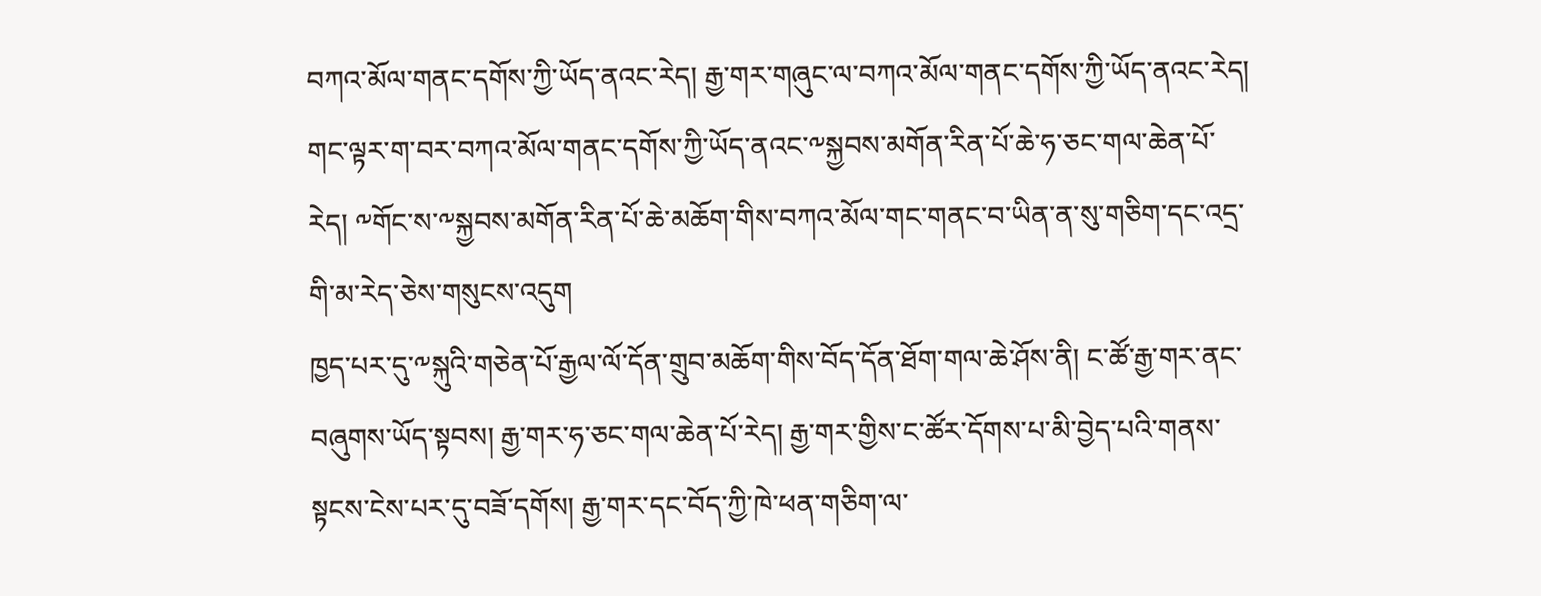བཀའ་མོལ་གནང་དགོས་ཀྱི་ཡོད་ནའང་རེད། རྒྱ་གར་གཞུང་ལ་བཀའ་མོལ་གནང་དགོས་ཀྱི་ཡོད་ནའང་རེད། གང་ལྟར་ག་བར་བཀའ་མོལ་གནང་དགོས་ཀྱི་ཡོད་ནའང་༸སྐྱབས་མགོན་རིན་པོ་ཆེ་ཧ་ཅང་གལ་ཆེན་པོ་རེད། ༸གོང་ས་༸སྐྱབས་མགོན་རིན་པོ་ཆེ་མཆོག་གིས་བཀའ་མོལ་གང་གནང་བ་ཡིན་ན་སུ་གཅིག་དང་འདྲ་གི་མ་རེད་ཅེས་གསུངས་འདུག
ཁྱད་པར་དུ་༸སྐུའི་གཅེན་པོ་རྒྱལ་ལོ་དོན་གྲུབ་མཆོག་གིས་བོད་དོན་ཐོག་གལ་ཆེ་ཤོས་ནི། ང་ཚོ་རྒྱ་གར་ནང་བཞུགས་ཡོད་སྟབས། རྒྱ་གར་ཧ་ཅང་གལ་ཆེན་པོ་རེད། རྒྱ་གར་གྱིས་ང་ཚོར་དོགས་པ་མི་བྱེད་པའི་གནས་སྟངས་ངེས་པར་དུ་བཟོ་དགོས། རྒྱ་གར་དང་བོད་ཀྱི་ཁེ་ཕན་གཅིག་ལ་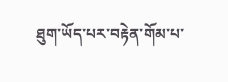ཐུག་ཡོད་པར་བརྟེན་གོམ་པ་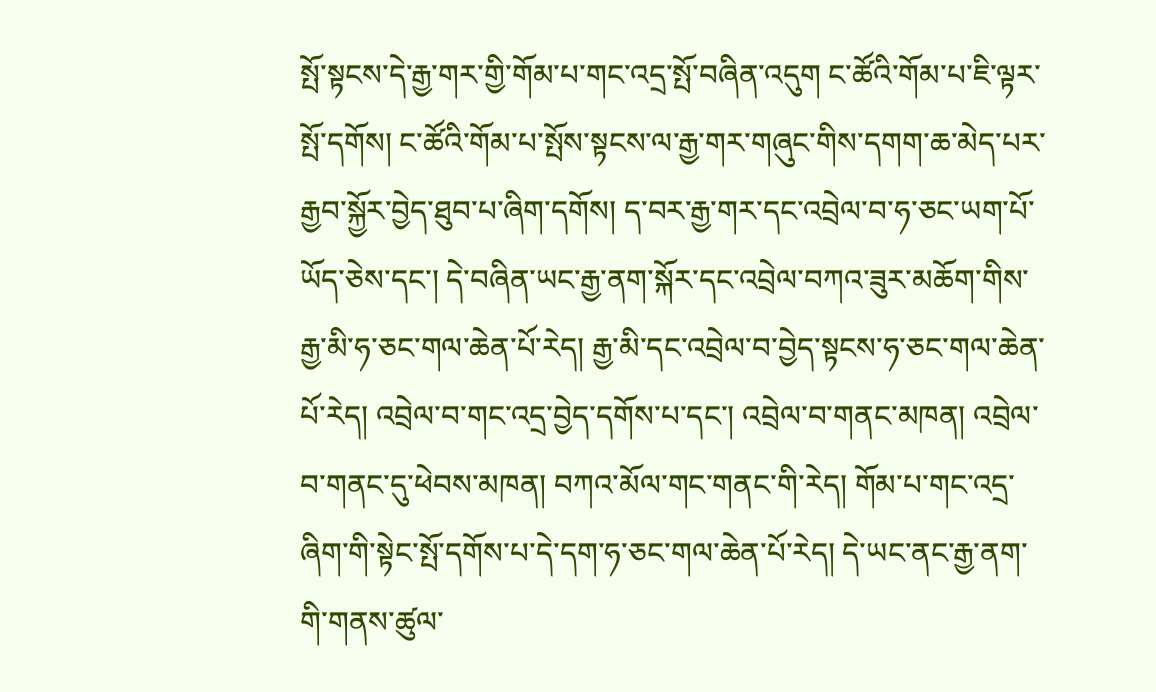སྤོ་སྟངས་དེ་རྒྱ་གར་གྱི་གོམ་པ་གང་འདྲ་སྤོ་བཞིན་འདུག ང་ཚོའི་གོམ་པ་ཇི་ལྟར་སྤོ་དགོས། ང་ཚོའི་གོམ་པ་སྤོས་སྟངས་ལ་རྒྱ་གར་གཞུང་གིས་དགག་ཆ་མེད་པར་རྒྱབ་སྐྱོར་བྱེད་ཐུབ་པ་ཞིག་དགོས། ད་བར་རྒྱ་གར་དང་འབྲེལ་བ་ཧ་ཅང་ཡག་པོ་ཡོད་ཅེས་དང་། དེ་བཞིན་ཡང་རྒྱ་ནག་སྐོར་དང་འབྲེལ་བཀའ་ཟུར་མཆོག་གིས་རྒྱ་མི་ཧ་ཅང་གལ་ཆེན་པོ་རེད། རྒྱ་མི་དང་འབྲེལ་བ་བྱེད་སྟངས་ཧ་ཅང་གལ་ཆེན་པོ་རེད། འབྲེལ་བ་གང་འདྲ་བྱེད་དགོས་པ་དང་། འབྲེལ་བ་གནང་མཁན། འབྲེལ་བ་གནང་དུ་ཕེབས་མཁན། བཀའ་མོལ་གང་གནང་གི་རེད། གོམ་པ་གང་འདྲ་ཞིག་གི་སྟེང་སྤོ་དགོས་པ་དེ་དག་ཧ་ཅང་གལ་ཆེན་པོ་རེད། དེ་ཡང་ནང་རྒྱ་ནག་གི་གནས་ཚུལ་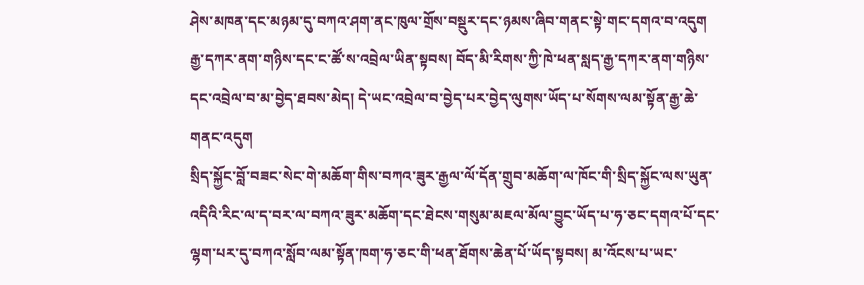ཤེས་མཁན་དང་མཉམ་དུ་བཀའ་ཤག་ནང་ཁུལ་གྲོས་བསྡུར་དང་ཉམས་ཞིབ་གནང་སྟེ་གང་དགའ་བ་འདུག རྒྱ་དཀར་ནག་གཉིས་དང་ང་ཚོ་ས་འབྲེལ་ཡིན་སྟབས། བོད་མི་རིགས་ཀྱི་ཁེ་ཕན་སླད་རྒྱ་དཀར་ནག་གཉིས་དང་འབྲེལ་བ་མ་བྱེད་ཐབས་མེད། དེ་ཡང་འབྲེལ་བ་བྱེད་པར་བྱེད་ལུགས་ཡོད་པ་སོགས་ལམ་སྟོན་རྒྱ་ཆེ་གནང་འདུག
སྲིད་སྐྱོང་བློ་བཟང་སེང་གེ་མཆོག་གིས་བཀའ་ཟུར་རྒྱལ་ལོ་དོན་གྲུབ་མཆོག་ལ་ཁོང་གི་སྲིད་སྐྱོང་ལས་ཡུན་འདིའི་རིང་ལ་ད་བར་ལ་བཀའ་ཟུར་མཆོག་དང་ཐེངས་གསུམ་མཇལ་མོལ་བྱུང་ཡོད་པ་ཧ་ཅང་དགའ་པོ་དང་ལྷག་པར་དུ་བཀའ་སློབ་ལམ་སྟོན་ཁག་ཧ་ཅང་གི་ཕན་ཐོགས་ཆེན་པོ་ཡོད་སྟབས། མ་འོངས་པ་ཡང་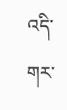འདི་གར་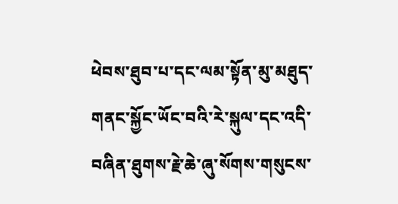ཕེབས་ཐུབ་པ་དང་ལམ་སྟོན་མུ་མཐུད་གནང་སྐྱོང་ཡོང་བའི་རེ་སྐུལ་དང་འདི་བཞིན་ཐུགས་རྗེ་ཆེ་ཞུ་སོགས་གསུངས་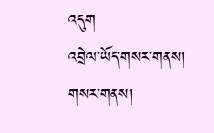འདུག
འབྲེལ་ཡོད་གསར་གནས།
གསར་གནས།